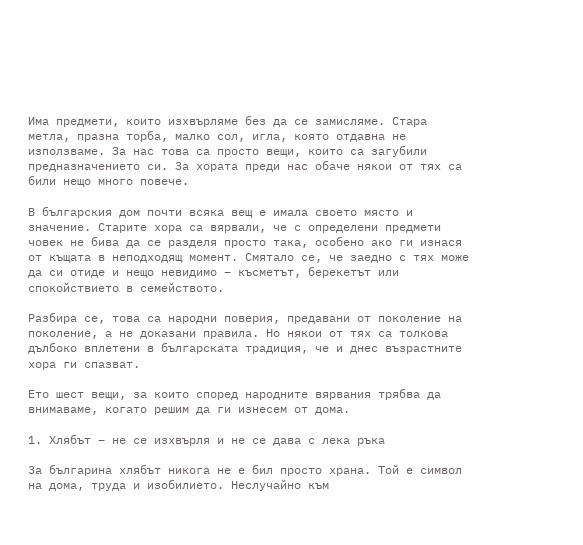Има предмети, които изхвърляме без да се замисляме. Стара метла, празна торба, малко сол, игла, която отдавна не използваме. За нас това са просто вещи, които са загубили предназначението си. За хората преди нас обаче някои от тях са били нещо много повече.

В българския дом почти всяка вещ е имала своето място и значение. Старите хора са вярвали, че с определени предмети човек не бива да се разделя просто така, особено ако ги изнася от къщата в неподходящ момент. Смятало се, че заедно с тях може да си отиде и нещо невидимо – късметът, берекетът или спокойствието в семейството.

Разбира се, това са народни поверия, предавани от поколение на поколение, а не доказани правила. Но някои от тях са толкова дълбоко вплетени в българската традиция, че и днес възрастните хора ги спазват.

Ето шест вещи, за които според народните вярвания трябва да внимаваме, когато решим да ги изнесем от дома.

1. Хлябът – не се изхвърля и не се дава с лека ръка

За българина хлябът никога не е бил просто храна. Той е символ на дома, труда и изобилието. Неслучайно към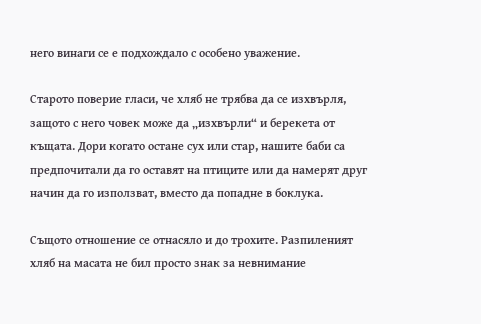него винаги се е подхождало с особено уважение.

Старото поверие гласи, че хляб не трябва да се изхвърля, защото с него човек може да „изхвърли“ и берекета от къщата. Дори когато остане сух или стар, нашите баби са предпочитали да го оставят на птиците или да намерят друг начин да го използват, вместо да попадне в боклука.

Същото отношение се отнасяло и до трохите. Разпиленият хляб на масата не бил просто знак за невнимание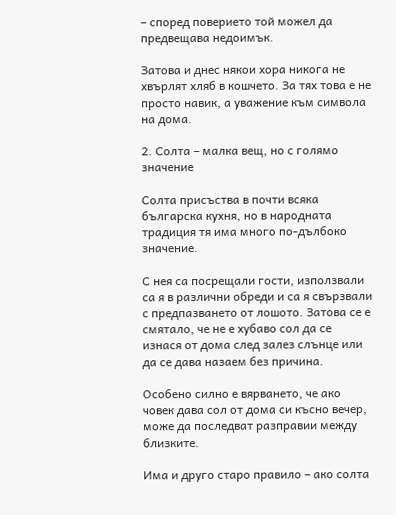– според поверието той можел да предвещава недоимък.

Затова и днес някои хора никога не хвърлят хляб в кошчето. За тях това е не просто навик, а уважение към символа на дома.

2. Солта – малка вещ, но с голямо значение

Солта присъства в почти всяка българска кухня, но в народната традиция тя има много по-дълбоко значение.

С нея са посрещали гости, използвали са я в различни обреди и са я свързвали с предпазването от лошото. Затова се е смятало, че не е хубаво сол да се изнася от дома след залез слънце или да се дава назаем без причина.

Особено силно е вярването, че ако човек дава сол от дома си късно вечер, може да последват разправии между близките.

Има и друго старо правило – ако солта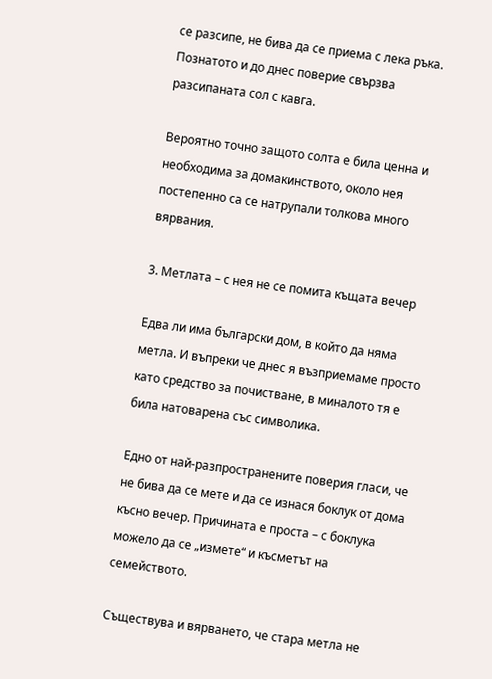се разсипе, не бива да се приема с лека ръка. Познатото и до днес поверие свързва разсипаната сол с кавга.

Вероятно точно защото солта е била ценна и необходима за домакинството, около нея постепенно са се натрупали толкова много вярвания.

3. Метлата – с нея не се помита къщата вечер

Едва ли има български дом, в който да няма метла. И въпреки че днес я възприемаме просто като средство за почистване, в миналото тя е била натоварена със символика.

Едно от най-разпространените поверия гласи, че не бива да се мете и да се изнася боклук от дома късно вечер. Причината е проста – с боклука можело да се „измете“ и късметът на семейството.

Съществува и вярването, че стара метла не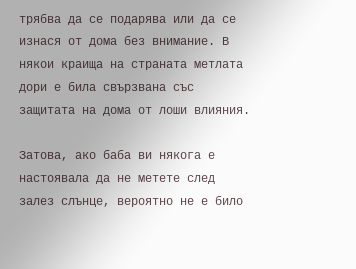трябва да се подарява или да се изнася от дома без внимание. В някои краища на страната метлата дори е била свързвана със защитата на дома от лоши влияния.

Затова, ако баба ви някога е настоявала да не метете след залез слънце, вероятно не е било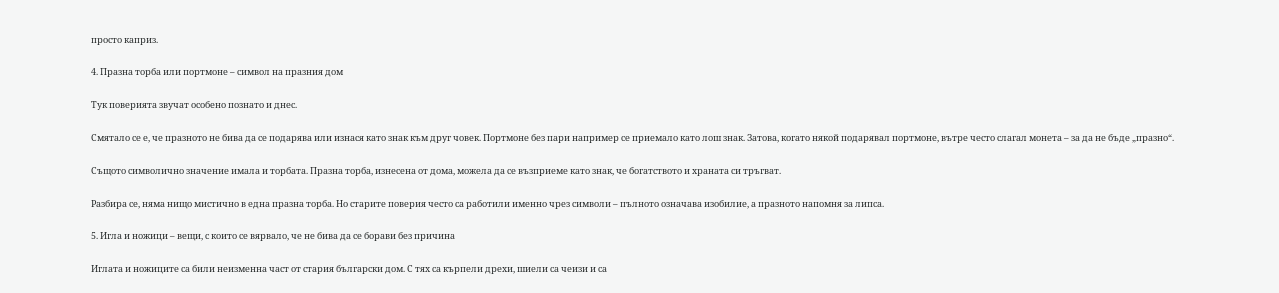просто каприз.

4. Празна торба или портмоне – символ на празния дом

Тук поверията звучат особено познато и днес.

Смятало се е, че празното не бива да се подарява или изнася като знак към друг човек. Портмоне без пари например се приемало като лош знак. Затова, когато някой подарявал портмоне, вътре често слагал монета – за да не бъде „празно“.

Същото символично значение имала и торбата. Празна торба, изнесена от дома, можела да се възприеме като знак, че богатството и храната си тръгват.

Разбира се, няма нищо мистично в една празна торба. Но старите поверия често са работили именно чрез символи – пълното означава изобилие, а празното напомня за липса.

5. Игла и ножици – вещи, с които се вярвало, че не бива да се борави без причина

Иглата и ножиците са били неизменна част от стария български дом. С тях са кърпели дрехи, шиели са чеизи и са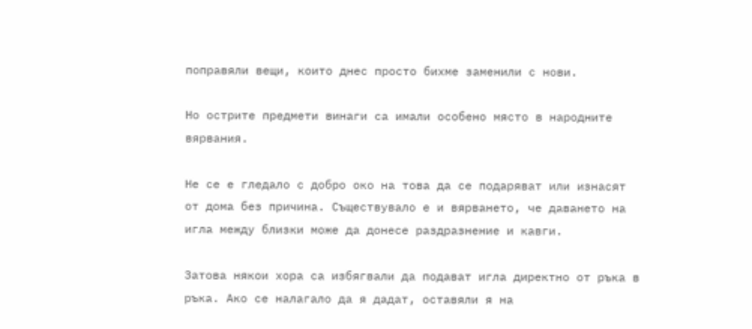поправяли вещи, които днес просто бихме заменили с нови.

Но острите предмети винаги са имали особено място в народните вярвания.

Не се е гледало с добро око на това да се подаряват или изнасят от дома без причина. Съществувало е и вярването, че даването на игла между близки може да донесе раздразнение и кавги.

Затова някои хора са избягвали да подават игла директно от ръка в ръка. Ако се налагало да я дадат, оставяли я на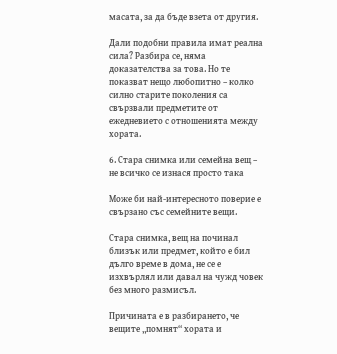масата, за да бъде взета от другия.

Дали подобни правила имат реална сила? Разбира се, няма доказателства за това. Но те показват нещо любопитно – колко силно старите поколения са свързвали предметите от ежедневието с отношенията между хората.

6. Стара снимка или семейна вещ – не всичко се изнася просто така

Може би най-интересното поверие е свързано със семейните вещи.

Стара снимка, вещ на починал близък или предмет, който е бил дълго време в дома, не се е изхвърлял или давал на чужд човек без много размисъл.

Причината е в разбирането, че вещите „помнят“ хората и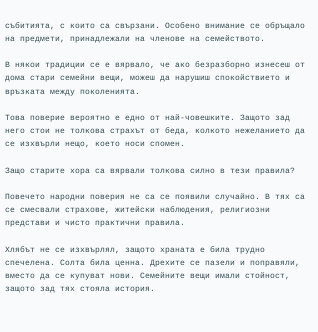събитията, с които са свързани. Особено внимание се обръщало на предмети, принадлежали на членове на семейството.

В някои традиции се е вярвало, че ако безразборно изнесеш от дома стари семейни вещи, можеш да нарушиш спокойствието и връзката между поколенията.

Това поверие вероятно е едно от най-човешките. Защото зад него стои не толкова страхът от беда, колкото нежеланието да се изхвърли нещо, което носи спомен.

Защо старите хора са вярвали толкова силно в тези правила?

Повечето народни поверия не са се появили случайно. В тях са се смесвали страхове, житейски наблюдения, религиозни представи и чисто практични правила.

Хлябът не се изхвърлял, защото храната е била трудно спечелена. Солта била ценна. Дрехите се пазели и поправяли, вместо да се купуват нови. Семейните вещи имали стойност, защото зад тях стояла история.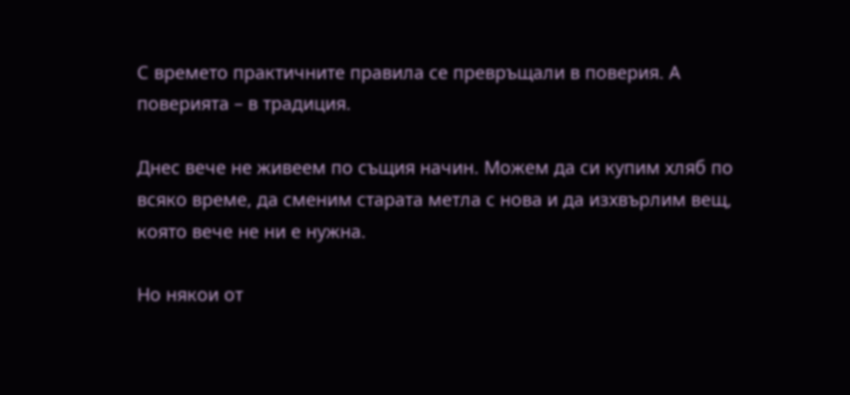С времето практичните правила се превръщали в поверия. А поверията – в традиция.

Днес вече не живеем по същия начин. Можем да си купим хляб по всяко време, да сменим старата метла с нова и да изхвърлим вещ, която вече не ни е нужна.

Но някои от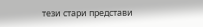тези стари представи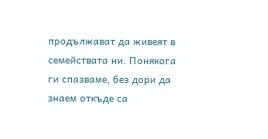продължават да живеят в семействата ни. Понякога ги спазваме, без дори да знаем откъде са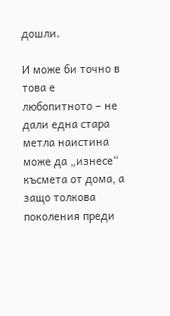дошли.

И може би точно в това е любопитното – не дали една стара метла наистина може да „изнесе“ късмета от дома, а защо толкова поколения преди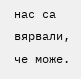нас са вярвали, че може.